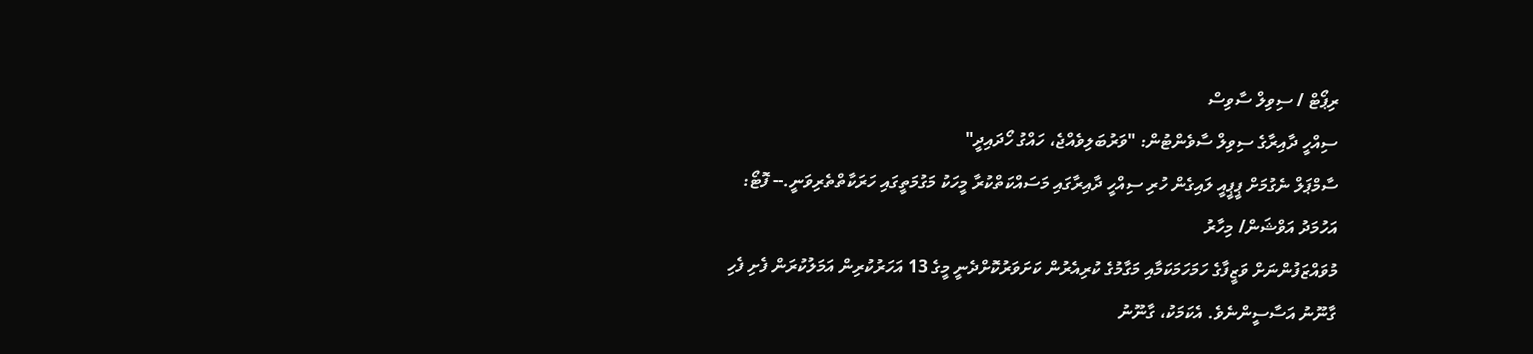ރިޕޯޓް / ސިވިލް ސާވިސް
ސިއްހީ ދާއިރާގެ ސިވިލް ސާވެންޓުން: "ވަރުބަލިވެއްޖެ، ހައްގު ހޯދައިދީ"
ސާމްޕަލް ނެގުމަށް ޕީޕީއީ ލައިގެން ހުރި ސިއްހީ ދާއިރާގައި މަސައްކަތްކުރާ މީހަކު މަގުމަތީގައި ހަރަކާތްތެރިވަނީ.-- ފޮޓޯ: އަހުމަދު އަވްޝަން/ މިހާރު
މުވައްޒަފުންނަށް ވަޒީފާގެ ހަމަހަމަކަމާއި މަގާމުގެ ކުރިއެރުން ކަށަވަރުކޮށްދެނީ މީގެ 13 އަހަރުކުރިން އަމަލުކުރަން ފެށި ފެހި ގާނޫނު އަސާސީންނެވެ. އެކަމަކު، ގާނޫނު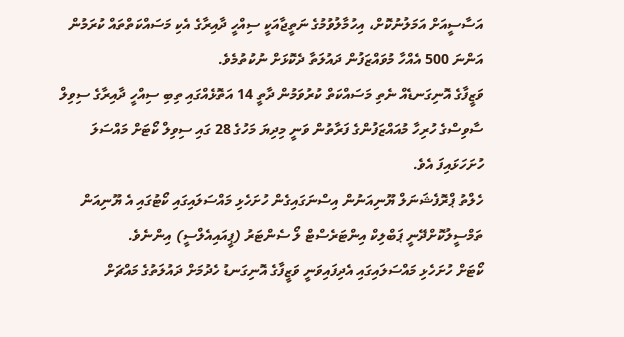އަސާސީއަށް އަމަލުނުކޮށް، އިހުމާލުވުމުގެ ނަތީޖާއަކީ ސިއްހީ ދާއިރާގެ އެކި މަސައްކަތްތައް ކުރަމުން އަންނަ 500 އެއްހާ މުވައްޒަފުން ދައުލަތާ ދެކޮޅަށް ނުކުތުމެވެ.
ވަޒީފާގެ އޮނިގަނޑެއް ނެތި މަސައްކަތް ކުރުވަމުން ދާތީ 14 އަތޮޅެއްގައި ތިބި ސިއްހީ ދާއިރާގެ ސިވިލް ސާވިސްގެ ހުރިހާ މުއައްޒަފުންގެ ފަރާތުން ވަނީ މިދިޔަ މަހުގެ 28 ގައި ސިވިލް ކޯޓަށް މައްސަލަ ހުށަހަޅައިފަ އެވެ.
ހެލްތު ޕްރޮފެޝަނަލް ޔޫނިއަނުން އިސްނަގައިގެން ހުށަހެޅި މައްސަލައިގައި ކޯޓުގައި އެ ޔޫނިއަން ތަމްސީލުކޮށްދޭނީ ޕަބްލިކް އިންޓަރެސްޓް ލޯ ސެންޓަރު (ޕީއައިއެލްސީ) އިންނެވެ.
ކޯޓަށް ހުށަހެޅި މައްސަލައިގައި އެދިފައިވަނީ ވަޒީފާގެ އޮނިގަނޑު ހެދުމަށް ދައުލަތުގެ މައްޗަށް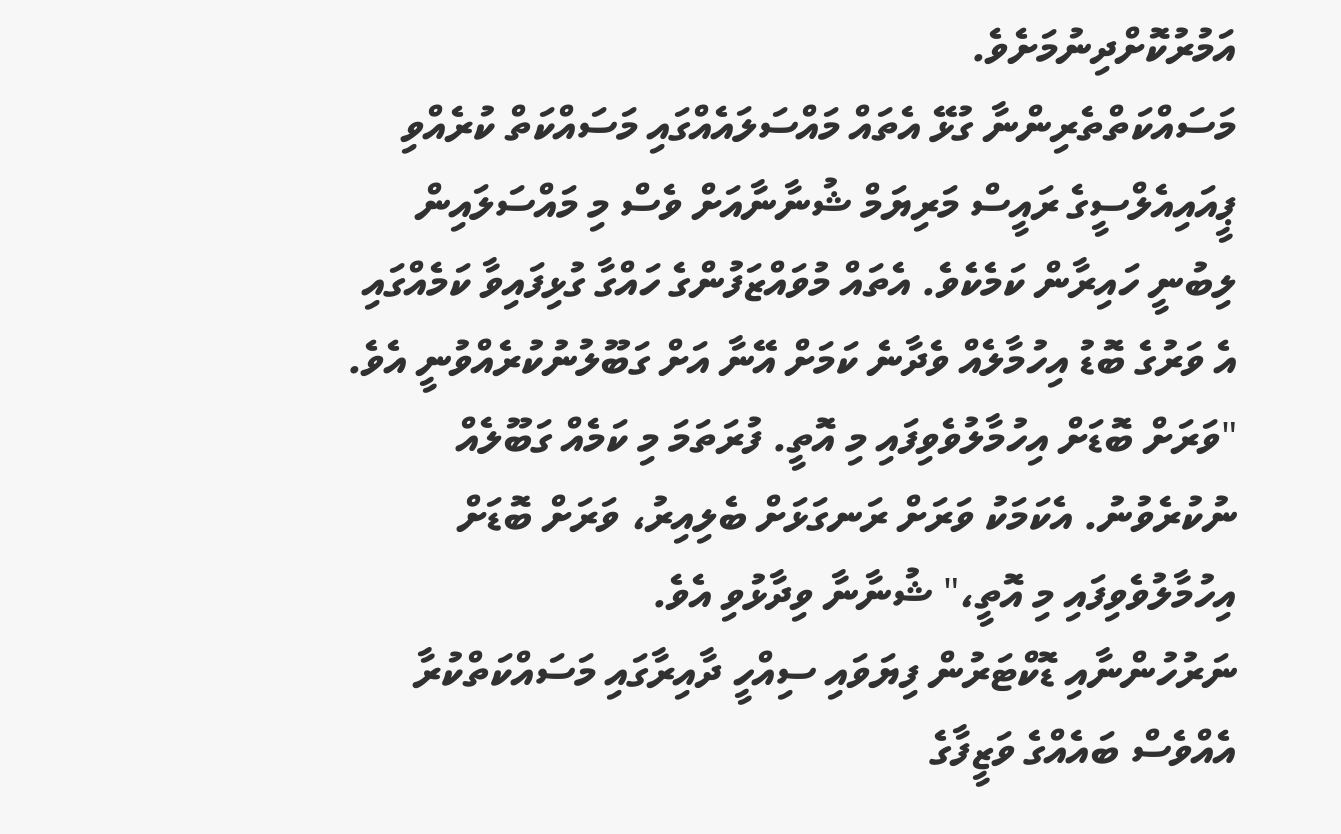އަމުރުކޮށްދިނުމަށެވެ.
މަސައްކަތްތެރިންނާ ގުޅޭ އެތައް މައްސަލައެއްގައި މަސައްކަތް ކުރެއްވި ޕީއައިއެލްސީގެ ރައީސް މަރިޔަމް ޝުނާނާއަށް ވެސް މި މައްސަލައިން ލިބުނީ ހައިރާން ކަމެކެވެ. އެތައް މުވައްޒަފުންގެ ހައްގާ ގުޅިފައިވާ ކަމެއްގައި އެ ވަރުގެ ބޮޑު އިހުމާލެއް ވެދާނެ ކަމަށް އޭނާ އަށް ގަބޫލުނުކުރެއްވުނީ އެވެ.
"ވަރަށް ބޮޑަށް އިހުމާލުވެވިފައި މި އޮތީ. ފުރަތަމަ މި ކަމެއް ގަބޫލެއް ނުކުރެވުނު. އެކަމަކު ވަރަށް ރަނގަޅަށް ބެލިއިރު، ވަރަށް ބޮޑަށް އިހުމާލުވެވިފައި މި އޮތީ،" ޝުނާނާ ވިދާޅުވި އެވެ.
ނަރުހުންނާއި ޑޮކްޓަރުން ފިޔަވައި ސިއްހީ ދާއިރާގައި މަސައްކަތްކުރާ އެއްވެސް ބައެއްގެ ވަޒީފާގެ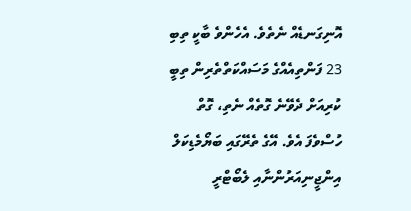އޮނިގަނޑެއް ނެތެވެ. އެހެންވެ ބާކީ ތިބި 23 ފަންތިއެއްގެ މަސައްކަތްތެރިން ތިބީ ކުރިއަށް ދެވޭނެ ގޮތެއް ނެތި، ގޮތް ހުސްވެފަ އެވެ. އޭގެ ތެރޭގައި ބަޔޯމެޑިކަލް އިންޖީނިއަރުންނާއި ލެބޯޓްރީ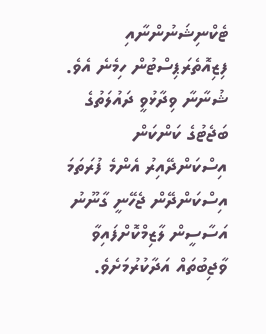ޓެކްނިޝަނުންނާއި ފިޒިއޮތެރަޕިސްޓުން ހިމެނެ އެވެ.
ޝުނާނާ ވިދާޅުވީ ދައުލަތުގެ ބަޖެޓުގެ ކަންކަން އިސްކަންދޭއިރު އެންމެ ފުރަތަމަ އިސްކަންދޭން ޖެހޭނީ ގާނޫނު އަސާސީން ލާޒިމްކޮށްފައިވާ ވާޖިބުތައް އަދާކުރުމަށެވެ.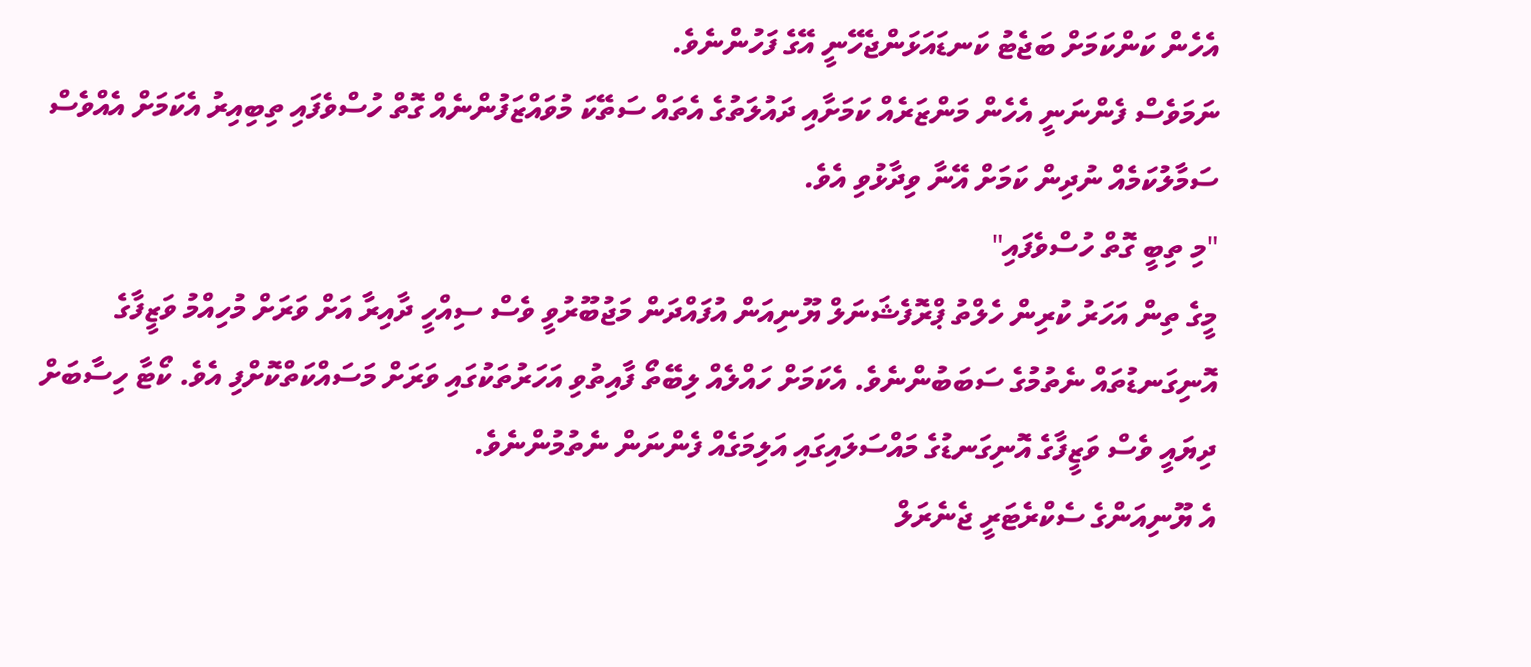އެހެން ކަންކަމަށް ބަޖެޓު ކަނޑައަޅަންޖެހޭނީ އޭގެ ފަހުންނެވެ.
ނަމަވެސް ފެންނަނީ އެހެން މަންޒަރެއް ކަމަށާއި ދައުލަތުގެ އެތައް ސަތޭކަ މުވައްޒަފުންނެއް ގޮތް ހުސްވެފައި ތިބިއިރު އެކަމަށް އެއްވެސް ސަމާލުކަމެއް ނުދިން ކަމަށް އޭނާ ވިދާޅުވި އެވެ.
"މި ތިބީ ގޮތް ހުސްވެފައި"
މީގެ ތިން އަހަރު ކުރިން ހެލްތު ޕްރޮފެޝަނަލް ޔޫނިއަން އުފައްދަން މަޖުބޫރުވީ ވެސް ސިއްހީ ދާއިރާ އަށް ވަރަށް މުހިއްމު ވަޒީފާގެ އޮނިގަނޑުތައް ނެތުމުގެ ސަބަބުންނެވެ. އެކަމަށް ހައްލެއް ލިބޭތޯ ފާއިތުވި އަހަރުތަކުގައި ވަރަށް މަސައްކަތްކޮށްފި އެވެ. ކޯޓާ ހިސާބަށް ދިޔައީ ވެސް ވަޒީފާގެ އޮނިގަނޑުގެ މައްސަލައިގައި އަލިމަގެއް ފެންނަން ނެތުމުންނެވެ.
އެ ޔޫނިއަންގެ ސެކްރެޓަރީ ޖެނެރަލް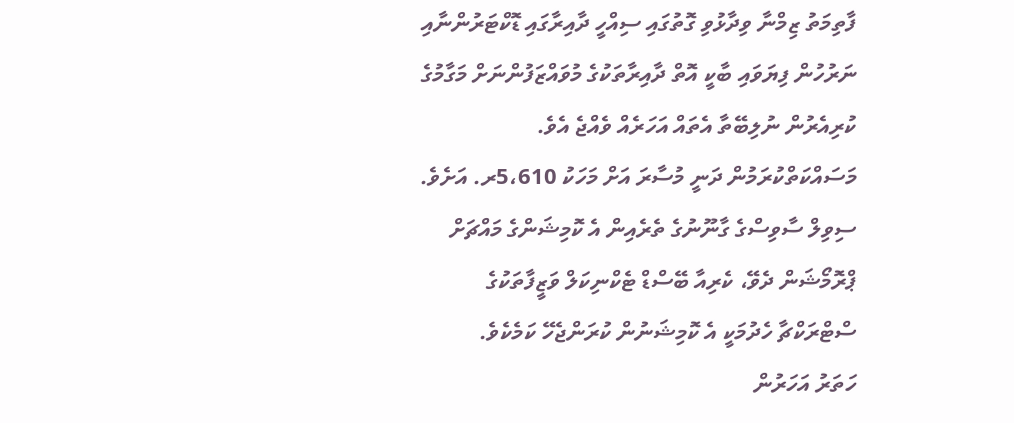ފާތިމަތު ޒިމްނާ ވިދާޅުވި ގޮތުގައި ސިއްހީ ދާއިރާގައި ޑޮކްޓަރުންނާއި ނަރުހުން ފިޔަވައި ބާކީ އޮތް ދާއިރާތަކުގެ މުވައްޒަފުންނަށް މަގާމުގެ ކުރިއެރުން ނުލިބޭތާ އެތައް އަހަރެއް ވެއްޖެ އެވެ.
މަސައްކަތްކުރަމުން ދަނީ މުސާރަ އަށް މަހަކު 5،610ރ. އަށެވެ.
ސިވިލް ސާވިސްގެ ގާނޫނުގެ ތެރެއިން އެ ކޮމިޝަންގެ މައްޗަށް ޕްރޮމޯޝަން ދެވޭ، ކެރިއާ ބޭސްޑް ޓެކްނިކަލް ވަޒީފާތަކުގެ ސްޓްރަކްޗާ ހެދުމަކީ އެ ކޮމިޝަނުން ކުރަންޖެހޭ ކަމެކެވެ.
ހަތަރު އަހަރުން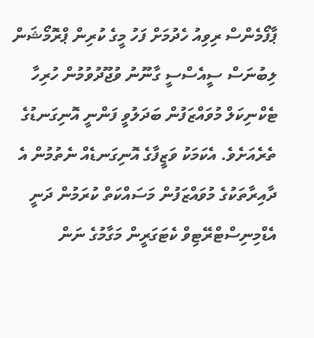ޕާފޯމެންސް ރިވިއު ހެދުމަށް ފަހު މީގެ ކުރިން ޕްރޮމޯޝަން ލިބުނަސް ސީއެސްސީ ގާނޫނު ވުޖޫދުވުމުން ހުރިހާ ޓެކްނިކަލް މުވައްޒަފުން ބަދަލުވީ ފަންނީ އޮނިގަނޑުގެ ތެރެއަށެވެ. އެކަމަކު ވަޒީފާގެ އޮނިގަނޑެއް ނެތުމުން އެ ދާއިރާތަކުގެ މުވައްޒަފުން މަސައްކަތް ކުރަމުން ދަނީ އެޑްމިނިސްޓްރޭޓިވް ކެޓަގަރީން މަގާމުގެ ނަން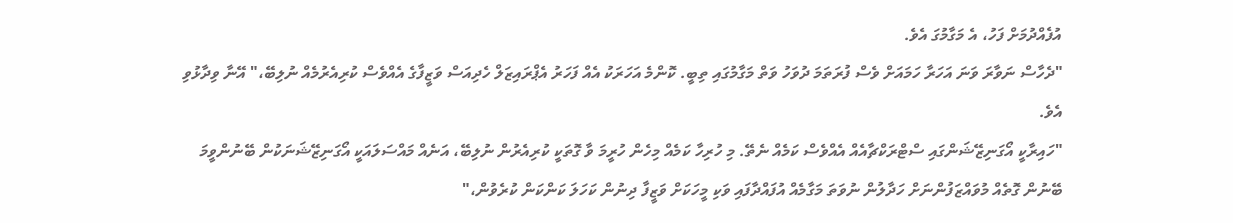އުފެއްދުމަށް ފަހު، އެ މަގާމުގަ އެވެ.
"ދެހާސް ނަވާރަ ވަނަ އަހަރާ ހަމައަށް ވެސް ފުރަތަމަ ދުވަހު ވަތް މަގާމުގައި ތިބީ. ކޮންމެ އަހަރަކު އެއް ފަހަރު އެޕްރައިޒަލް ހެދިއަސް ވަޒީފާގެ އެއްވެސް ކުރިއެރުމެއް ނުލިބޭ،" އޭނާ ވިދާޅުވި އެވެ.
"ހައިރާކީ އޯގަނިޒޭޝަންގައި ސްޓްރަކްޗާއެއް އެއްވެސް ކަމެއް ނެތޭ. މި ހުރިހާ ކަމެއް މިހެން ހުރީމަ ވާ ގޮތަކީ ކުރިއެރުން ނުލިބޭ، އަނެއް މައްސަލައަކީ އޯގަނިޒޭޝަނަކުން ބޭނުންވީމަ ބޭނުން ގޮތެއް މުވައްޒަފުންނަށް ހަދާލުން ނުވަތަ މަގާމެއް އުފައްދާފައި ވަކި މީހަކަށް ވަޒީފާ ދިނުން ކަހަލަ ކަންކަން ކުރެވުން،"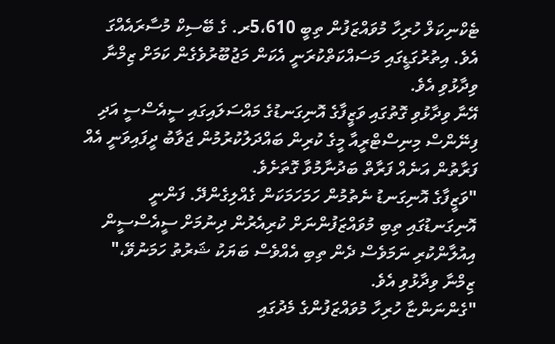ޓެކްނިކަލް ހުރިހާ މުވައްޒަފުން ތިބީ 5،610ރ. ގެ ބޭސިކް މުސާރައެއްގަ އެވެ. އިތުރުގަޑީގައި މަސައްކަތްކުރަނީ އެކަން މަޖުބޫރުވެގެން ކަމަށް ޒިމްނާ ވިދާޅުވި އެވެ.
އޭނާ ވިދާޅުވި ގޮތުގައި ވަޒީފާގެ އޮނިގަނޑުގެ މައްސަލައިގައި ސީއެސްސީ އަދި ފިނޭންސް މިނިސްޓްރީއާ މީގެ ކުރިން ބައްދަލުކުރުމުން ޖަވާބު ދީފައިވަނީ އެއް ފަރާތުން އަނެއް ފަރާތް ބަދުނާމުވާ ގޮތަށެވެ.
"ވަޒީފާގެ އޮނިގަނޑު ނެތުމުން ހަމަހަމަކަން ގެއްލިގެންދޭ. ފަންނީ އޮނިގަނޑުގައި ތިބި މުވައްޒަފުންނަށް ކުރިއެރުން ދިނުމަށް ސީއެސްސީން އިއުލާންކުރި ނަމަވެސް ދެން ތިބި އެއްވެސް ބަޔަކު ޝަރުތު ހަމަނުވޭ،" ޒިމްނާ ވިދާޅުވި އެވެ.
"ގެންނަންޏާ ހުރިހާ މުވައްޒަފުންގެ މެދުގައި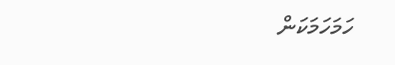ހަމަހަމަކަން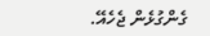ގެންގުޅެން ޖެހެއޭ.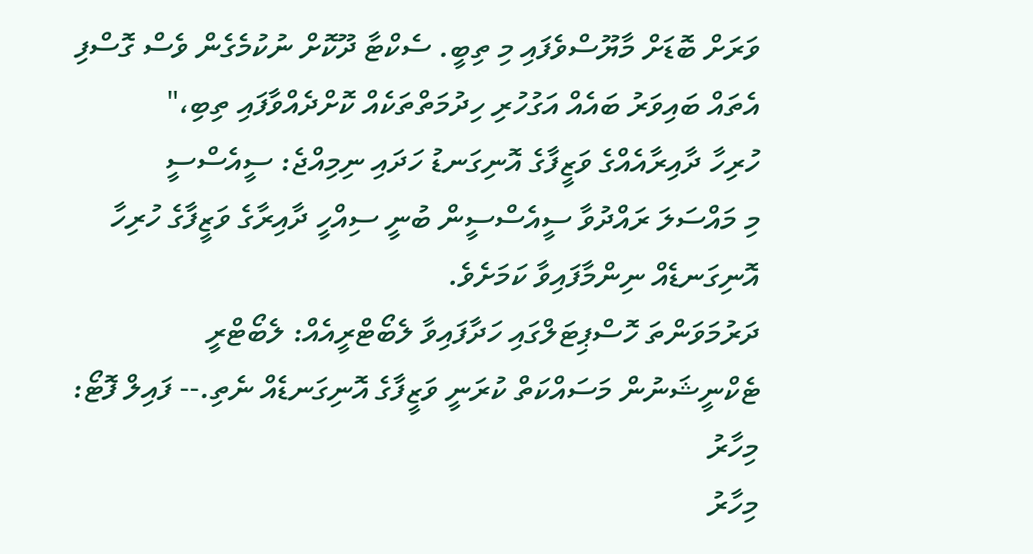ވަރަށް ބޮޑަށް މާޔޫސްވެފައި މި ތިބީ. ސެކްޓާ ދޫކޮށް ނުކުމެގެން ވެސް ގޮސްފި އެތައް ބައިވަރު ބައެއް އަގުހުރި ހިދުމަތްތަކެއް ކޮށްދެއްވާފައި ތިބި،"
ހުރިހާ ދާއިރާއެއްގެ ވަޒީފާގެ އޮނިގަނޑު ހަދައި ނިމިއްޖެ: ސީއެސްސީ
މި މައްސަލަ ރައްދުވާ ސީއެސްސީން ބުނީ ސިއްހީ ދާއިރާގެ ވަޒީފާގެ ހުރިހާ އޮނިގަނޑެއް ނިންމާފައިވާ ކަމަށެވެ.
ދަރުމަވަންތަ ހޮސްޕިޓަލްގައި ހަދާފައިވާ ލެބޯޓްރީއެއް: ލެބޯޓްރީ ޓެކްނީޝަނުން މަސައްކަތް ކުރަނީ ވަޒީފާގެ އޮނިގަނޑެއް ނެތި.-- ފައިލް ފޮޓޯ: މިހާރު
މިހާރު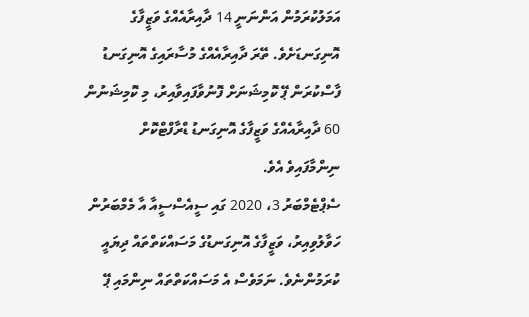އަމަލުކުރަމުން އަންނަނީ 14 ދާއިރާއެއްގެ ވަޒީފާގެ އޮނިގަނޑަށެވެ. ތޭރަ ދާއިރާއެއްގެ މުސާރައިގެ އޮނިގަނޑު ފާސްކުރަން ޕޭ ކޮމިޝަނަށް ފޮނުވާފައިވާއިރު، މި ކޮމިޝަނުން 60 ދާއިރާއެއްގެ ވަޒީފާގެ އޮނިގަނޑު ޑްރާފްޓްކޮށް ނިންމާފައިވެ އެވެ.
ސެޕްޓެމްބަރު 3، 2020 ގައި ސީއެސްސީއާ އާ މެމްބަރުން ހަވާލުވިއިރު، ވަޒީފާގެ އޮނިގަނޑުގެ މަސައްކަތްތައް ދިޔައީ ކުރަމުންނެވެ. ނަމަވެސް އެ މަސައްކަތްތައް ނިންމައި ޕޭ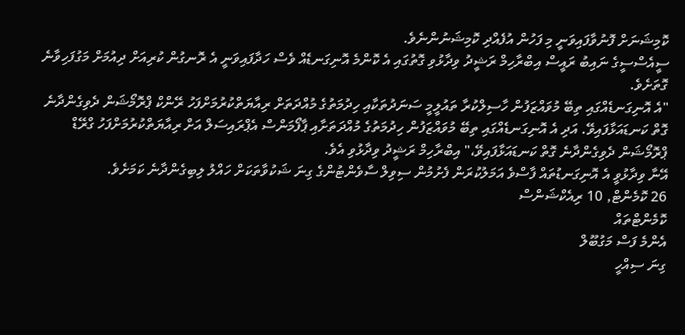ކޮމިޝަނަށް ފޮނުވާފައިވަނީ މި ފަހުން އުފެއްދި ކޮމިޝަނުންނެވެ.
ސީއެސްސީގެ ނައިބު ރައީސް އިބްރާހިމް ރަޝީދު ވިދާޅުވި ގޮތުގައި އެ ކޮންމެ އޮނިގަނޑެއް ވެސް ހަދާފައިވަނީ އެ ރޮނގުން ކުރިއަށް ދިއުމަށް މަގުފަހިވާނެ ގޮތަށެވެ.
"އެ އޮނިގަނޑެއްގައި ތިބޭ މުވައްޒަފުން ހާސިލްކުރާ ތައުލީމީ ސަނަދުތަކާއި ހިދުމަތުގެ މުއްދަތަށް ރިއާޔަތްކުރުމަށްފަހު ރޭންކް ޕްރޮމޯޝަން ދެވިގެންދާނެ ގޮތް ކަނޑައަޅާފައިވޭ. އަދި އެ އޮނިގަނޑެއްގައި ތިބޭ މުވައްޒަފުން ހިދުމަތުގެ މުއްދަތަށާއި ޕާފޯމަންސް އެޕްރައިސަލް އަށް ރިއާޔަތްކުރުމަށްފަހު ގްރޭޑް ޕްރޮމޯޝަން ދެވިގެންދާނެ ގޮތް ކަނޑައަޅާފައިވޭ،" އިބްރާހިމް ރަޝީދު ވިދާޅުވި އެވެ.
އޭނާ ވިދާޅުވީ އެ އޮނިގަނޑުތައް ފާސްވެ އަމަލުކުރަން ފެށުމުން ސިވިލް ސާވެންޓުންގެ ގިނަ ޝަކުވާތަކަށް ހައްލު ލިބިގެންދާނެ ކަމަށެވެ.
26 ކޮމެންޓް, 10 ރިއެކްޝަންސް
ކޮމެންޓްތައް
އެންމެ ފަސް މަގުބޫލް
ގިނަ ސިއްހީ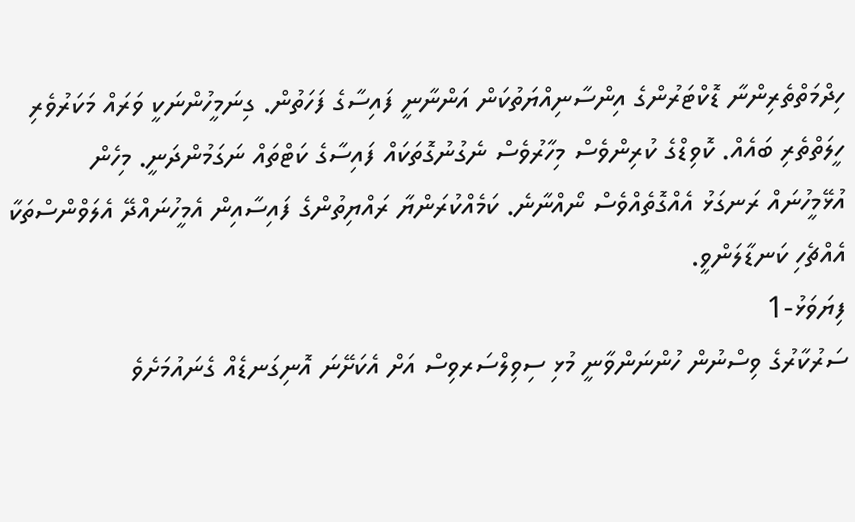ހިދްމަތްތެރިންނާ ޑޮކްޓަރުންގެ އިންސާނިއްޔަތުކަން އަންނާނީ ފައިސާގެ ފަހަތުން. ގިނަމީހުންނަކީ ވަރައް މަކަރުވެރި ހީލަތްތެރި ބައެއް. ކޮވިޑްގެ ކުރިންވެސް މިހާރުވެސް ނެގުނުގޮތަކައް ފައިސާގެ ކަޓްތައް ނަގަމުންދަނީ. މިހެން އުޅޭމީހުނައް ރަނގަޅު އެއްގޮތެއްވެސް ނޯއްނާނެ. ކަމެއްކުރަންޔާ ރައްޔިތުންގެ ފައިސާއިން އެމީހުނައްދޭ އެލަވްންސްތަކާ އެއްޗެހި ކަނޑާލަންވީ.
ފިޔަވަޅު-1
ސަރުކާރުގެ ވިސްނުން ހުންނަންވާނީ މުޅި ސިވިލްސަރވިސް އަށް އެކަށޭނަ އޮނިގަނޑެއް ގެނައުމަށެވެ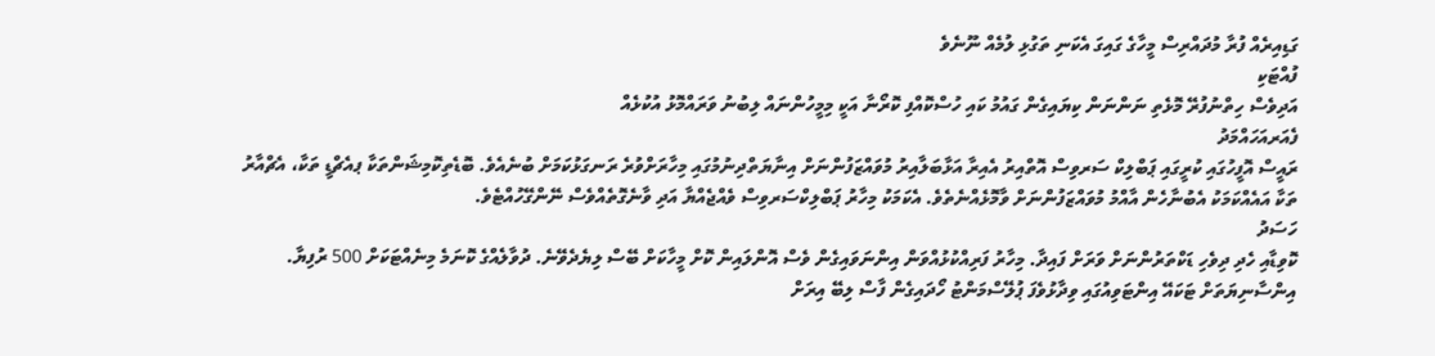ގަޑިއިރެއް ފުރާ މުދައްރިސް މީހާގެ ގައިގަ އެކަނި ތަގުޅި ލުމެއް ނޫނެވެ
ފުއްޓަކި
އަދިވެސް ހިތްނުފުރޭ މޮޅެތި ނަންނަން ކިޔައިގެން ގައުމު ކައި ހުސްކޮއްފި ކޮރޯނާ އަކީ މިމީހުންނައް ލިބުނު ވަރައްމޮޅު އުކުޅެއް
ފެއަރއަހައްމަދު
ރައީސް އޮފީހުގައި ކުރީގައި ޕަބްލިކް ސަރވިސް އޮތްއިރު އެއިރާ އަޅާބަލާއިރު މުވައްޒަފުންނަށް އިނާޔަތްދިނުމުގައި މިހާރަށްވުރެ ރަނގަޅުކަމަށް ބުނެއެވެ. ބޮޑެތިކޮމިޝަންތަކާ ޕއެޗްޑީ ތަކާ، އެޗްއާރު ތަކާ އައެއްކަމަކު އެބުނާހެން އާއްމު މުވައްޒަފުންނަށް ވާމޮޅެއްނެތެވެ. އެކަމަކު މިހާރު ޕަބްލިކްސަރވިސް ވެއްޖެއްޔާ އަދި ވާނެގޮތެއްވެސް ނޭންގޭހުއްޓެވެ.
ހަސަދު
ކޮވިޑާއި ހެދި ދިވެހި ޑަކްތަރުންނަށް ވަރަށް ފައިދާ. މިހާރު ފަރިއްކުޅުއްވަން އިންނަވައިގެން ވެސް އޮންލައިން ކޮށް މީހާކަށް ބޭސް ލިޔެދެވޭނެ. ދުވާލެއްގެ ކޮނަމެ މިނެއްޓަކަށް 500 ރުފިޔާ. އިންސާނިޔަތަށް ޓަކައޭ އިންޓަވިއުގައި ވިދާޅުވެފަ ޕުލޭސްމަންޓު ހޯދައިގެން ފާސް ލިބޭ އިރަށް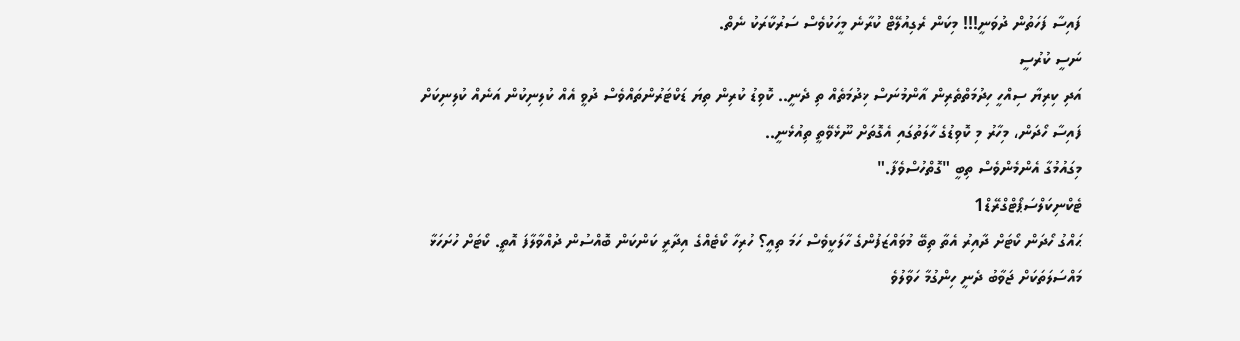ފައިސާ ފަހަތުން ދުވަނީ!!! މިކަން ރެގިއުލޭޓް ކުރާނެ މީހަކުވެސް ސަރުކާރަކު ނެތް.
ނަސީ ކުރުސީ
އަދި ކިރިޔާ ސިއްހީ ހިދުމަތްތެރިން އާންމުނަސް ޚިދުމަތެއް ތި ދެނީ.. ކޮވިޑު ކުރިން ތިޔަ ޑަކްޓަރުންތައްވެސް ދުވީ އެއް ކުލިނިކުން އަނެއް ކުލިނިކަށް ފައިސާ ހޯދަން، މިހާރު މި ކޮވިޑުގެ ހާލަތުގައި އެގޮތަށް ނޫޅެވޭތީ ތިއުޅެނީ..
މިގައުމުގާ އެންމެންވެސް ތިބީ "ގޮތްހުސްވެފާ."
ޓެކްނިކަލްސަޕޯޓްގްރޭޑް1
ޙައްގު ހޯދަން ކޯޓަށް ދާއިރު އެތާ ތިބޭ މުވައްޒަފުންގެ ހާލަކީވެސް ހަމަ ތިއީ؟ ހުރިހާ ކޯޓެއްގެ އިދާރީ ކަންކަން ބޮއްސުން ދުއްވާލާފަ އޮތީ. ކޯޓަށް ހުށަހަޅާ މައްސަލަތަކަށް ޖަވާބު ދެނީ ހިންގުމާ ހަވާލުވެ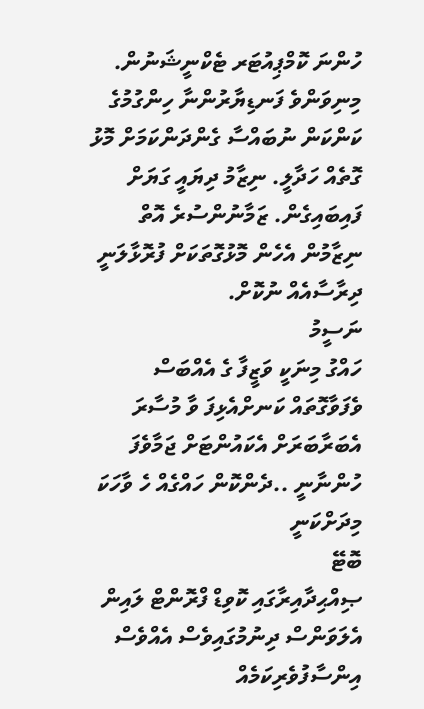ހުންނަ ކޮމްޕިއުޓަރ ޓެކްނީޝަނުން. މިނިވަންވެ ފަނޑިޔާރުންނާ ހިންގުމުގެ ކަންކަން ނުބައްސާ ގެންދަންކަމަށް މޮޅު ގޮތެއް ހަދާލީ. ނިޒާމު ދިޔައީ ގަޔަށް ފައިބައިގެން. ޒަމާނުންސުރެ އޮތް ނިޒާމުން އެހެން މޮޅުގޮތަކަށް ފުރޮޅާލަނީ ދިރާސާއެއް ނުކޮށް.
ނަސީމު
ހައްގު މިނަކީ ވަޒީފާ ގެ އެއްބަސް ވެފަވާގޮތައް ކަނށްއެޅިފަ ވާ މުސާރަ އެބަރާބަރަށް އެކައުންޓަށް ޖަމާވެފަ ހުންނާނީ ..ދެންކޮން ހައްގެއް ހެ ވާހަކަ މިދަށްކަނީ
ބޮޓޭ
ޞިއްޙިދާއިރާގައި ކޮވިޑް ފްރޮންޓް ލައިން އެލަވަންސް ދިނުމުގައިވެސް އެއްވެސް އިންސާފުވެރިކަމެއް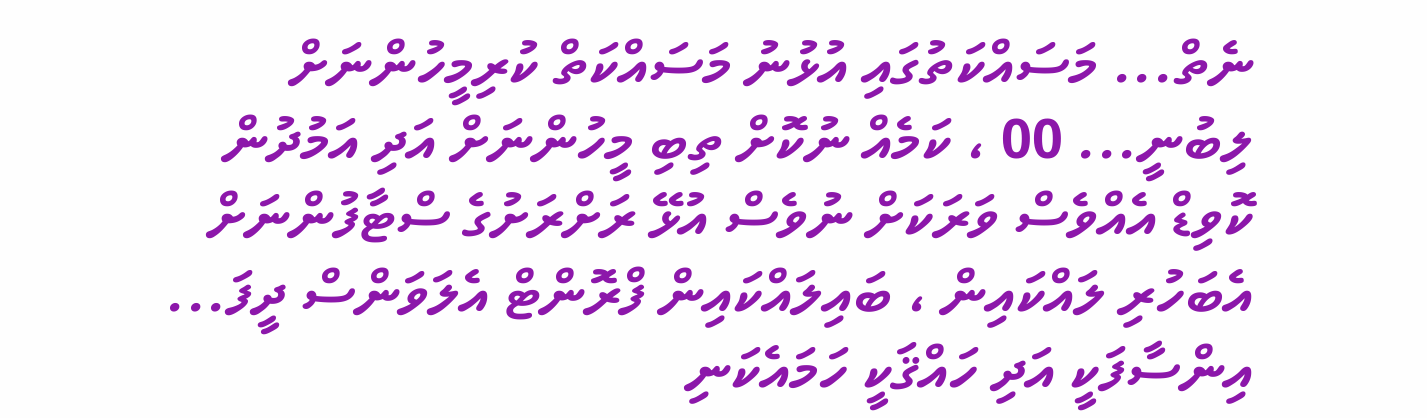ނެތް... މަސައްކަތުގައި އުޅުނު މަސައްކަތް ކުރިމީހުންނަށް ލިބުނީ... 00 ، ކަމެއް ނުކޮށް ތިބި މީހުންނަށް އަދި އަމުދުން ކޮވިޑް އެއްވެސް ވަރަކަށް ނުވެސް އުޅޭ ރަށްރަށުގެ ސްޓާފުންނަށް އެބަހުރި ލައްކައިން ، ބައިލައްކައިން ފްރޮންޓް އެލަވަންސް ދީފަ... އިންސާފަކީ އަދި ހައްޤަކީ ހަމައެކަނި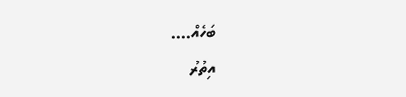ބަހެއް....
އިތުރު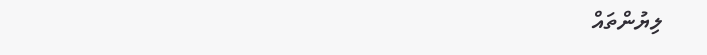ލިޔުންތައް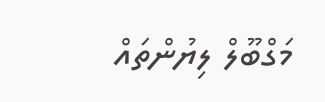މަގްބޫލް ލިޔުންތައް